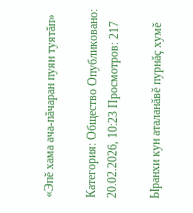«Эпĕ хама ача-пăчаран пуян туятăп»

Категория: Общество Опубликовано: 20.02.2026, 10:23 Просмотров: 217

Ыранхи кун аталанăвĕ пурнăç хумĕ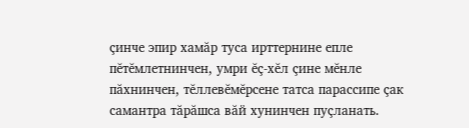çинче эпир хамăр туса ирттернине епле пĕтĕмлетнинчен, умри ĕç-хĕл çине мĕнле пăхнинчен, тĕллевĕмĕрсене татса парассипе çак самантра тăрăшса вăй хунинчен пуçланать.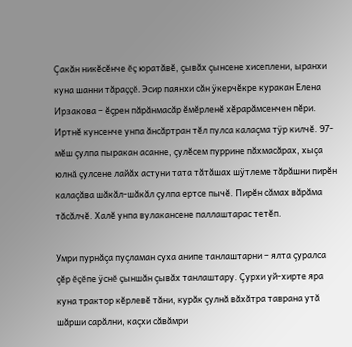Çакăн никĕсĕнче ĕç юратăвĕ, çывăх çынсене хисеплени, ыранхи куна шанни тăраççĕ. Эсир паянхи сăн ÿкерчĕкре куракан Елена Ирзакова – ĕçрен пăрăнмасăр ĕмĕрленĕ хĕрарăмсенчен пĕри. Иртнĕ кунсенче унпа ăнсăртран тĕл пулса калаçма тÿр килчĕ. 97-мĕш çулпа пыракан асанне, çулĕсем пуррине пăхмасăрах, хыçа юлнă çулсене лайăх астуни тата тăтăшах шÿтлеме тăрăшни пирĕн калаçăва шăкăл-шăкăл çулпа ертсе пычĕ. Пирĕн сăмах вăрăма тăсăлчĕ. Халĕ унпа вулакансене паллаштарас тетĕп.

Умри пурнăçа пуçламан суха анипе танлаштарни – ялта çуралса çĕр ĕçĕпе ÿснĕ çыншăн çывăх танлаштару. Çурхи уй-хирте яра куна трактор кĕрлевĕ тăни, курăк çулнă вăхăтра таврана утă шăрши сарăлни, каçхи сăвăмри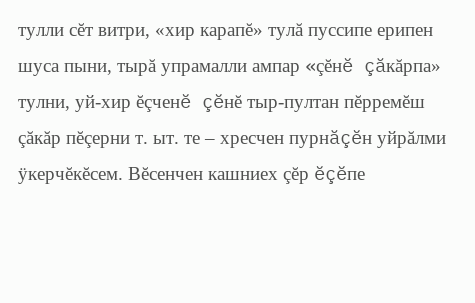тулли сĕт витри, «хир карапĕ» тулă пуссипе ерипен шуса пыни, тырă упрамалли ампар «çĕнĕ çăкăрпа» тулни, уй-хир ĕçченĕ çĕнĕ тыр-пултан пĕрремĕш çăкăр пĕçерни т. ыт. те – хресчен пурнăçĕн уйрăлми ÿкерчĕкĕсем. Вĕсенчен кашниех çĕр ĕçĕпе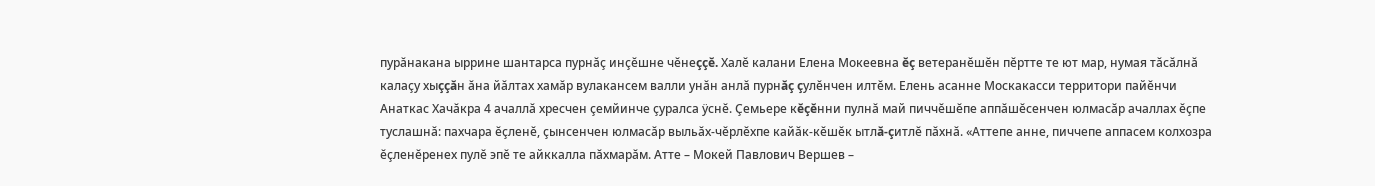пурăнакана ыррине шантарса пурнăç инçĕшне чĕнеççĕ. Халĕ калани Елена Мокеевна ĕç ветеранĕшĕн пĕртте те ют мар, нумая тăсăлнă калаçу хыççăн ăна йăлтах хамăр вулакансем валли унăн анлă пурнăç çулĕнчен илтĕм. Елень асанне Москакасси территори пайĕнчи Анаткас Хачăкра 4 ачаллă хресчен çемйинче çуралса ÿснĕ. Çемьере кĕçĕнни пулнă май пиччĕшĕпе аппăшĕсенчен юлмасăр ачаллах ĕçпе туслашнă: пахчара ĕçленĕ, çынсенчен юлмасăр выльăх-чĕрлĕхпе кайăк-кĕшĕк ытлă-çитлĕ пăхнă. «Аттепе анне, пиччепе аппасем колхозра ĕçленĕренех пулĕ эпĕ те айккалла пăхмарăм. Атте – Мокей Павлович Вершев –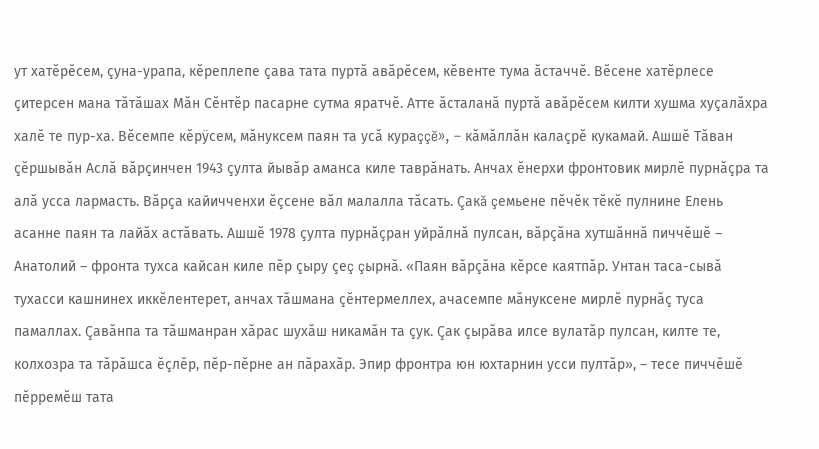ут хатĕрĕсем, çуна-урапа, кĕреплепе çава тата пуртă авăрĕсем, кĕвенте тума ăстаччĕ. Вĕсене хатĕрлесе çитерсен мана тăтăшах Мăн Сĕнтĕр пасарне сутма яратчĕ. Атте ăсталанă пуртă авăрĕсем килти хушма хуçалăхра халĕ те пур-ха. Вĕсемпе кĕрÿсем, мăнуксем паян та усă кураççĕ», – кăмăллăн калаçрĕ кукамай. Ашшĕ Тăван çĕршывăн Аслă вăрçинчен 1943 çулта йывăр аманса киле таврăнать. Анчах ĕнерхи фронтовик мирлĕ пурнăçра та алă усса лармасть. Вăрçа кайичченхи ĕçсене вăл малалла тăсать. Çакă çемьене пĕчĕк тĕкĕ пулнине Елень асанне паян та лайăх астăвать. Ашшĕ 1978 çулта пурнăçран уйрăлнă пулсан, вăрçăна хутшăннă пиччĕшĕ – Анатолий – фронта тухса кайсан киле пĕр çыру çеç çырнă. «Паян вăрçăна кĕрсе каятпăр. Унтан таса-сывă тухасси кашнинех иккĕлентерет, анчах тăшмана çĕнтермеллех, ачасемпе мăнуксене мирлĕ пурнăç туса памаллах. Çавăнпа та тăшманран хăрас шухăш никамăн та çук. Çак çырăва илсе вулатăр пулсан, килте те, колхозра та тăрăшса ĕçлĕр, пĕр-пĕрне ан пăрахăр. Эпир фронтра юн юхтарнин усси пултăр», – тесе пиччĕшĕ пĕрремĕш тата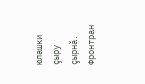юлашки çыру çырнă. Фронтран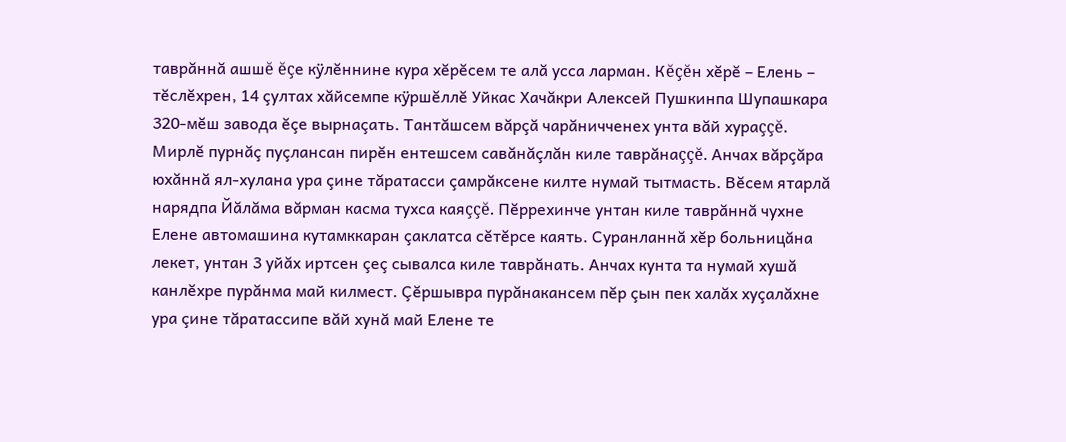таврăннă ашшĕ ĕçе кÿлĕннине кура хĕрĕсем те алă усса ларман. Кĕçĕн хĕрĕ – Елень – тĕслĕхрен, 14 çултах хăйсемпе кÿршĕллĕ Уйкас Хачăкри Алексей Пушкинпа Шупашкара 320-мĕш завода ĕçе вырнаçать. Тантăшсем вăрçă чарăничченех унта вăй хураççĕ. Мирлĕ пурнăç пуçлансан пирĕн ентешсем савăнăçлăн киле таврăнаççĕ. Анчах вăрçăра юхăннă ял-хулана ура çине тăратасси çамрăксене килте нумай тытмасть. Вĕсем ятарлă нарядпа Йăлăма вăрман касма тухса каяççĕ. Пĕррехинче унтан киле таврăннă чухне Елене автомашина кутамккаран çаклатса сĕтĕрсе каять. Суранланнă хĕр больницăна лекет, унтан 3 уйăх иртсен çеç сывалса киле таврăнать. Анчах кунта та нумай хушă канлĕхре пурăнма май килмест. Çĕршывра пурăнакансем пĕр çын пек халăх хуçалăхне ура çине тăратассипе вăй хунă май Елене те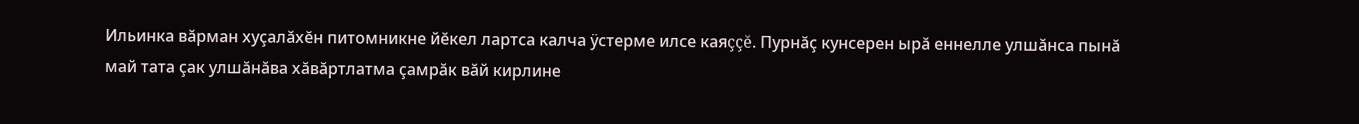Ильинка вăрман хуçалăхĕн питомникне йĕкел лартса калча ÿстерме илсе каяççĕ. Пурнăç кунсерен ырă еннелле улшăнса пынă май тата çак улшăнăва хăвăртлатма çамрăк вăй кирлине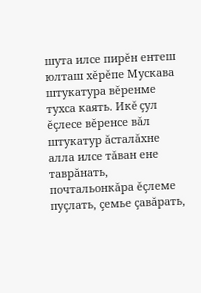шута илсе пирĕн ентеш юлташ хĕрĕпе Мускава штукатура вĕренме тухса каять. Икĕ çул ĕçлесе вĕренсе вăл штукатур ăсталăхне алла илсе тăван ене таврăнать, почтальонкăра ĕçлеме пуçлать, çемье çавăрать,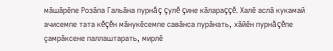мăшăрĕпе Розăпа Гальăна пурнăç çулĕ çине кăлараççĕ. Халĕ аслă кукамай ачисемпе тата кĕçĕн мăнукĕсемпе савăнса пурăнать, хăйĕн пурнăçĕпе çамрăксене паллаштарать, мирлĕ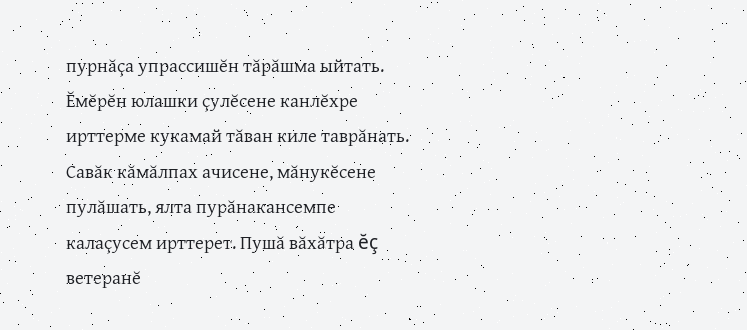пурнăçа упрассишĕн тăрăшма ыйтать. Ĕмĕрĕн юлашки çулĕсене канлĕхре ирттерме кукамай тăван киле таврăнать. Савăк кăмăлпах ачисене, мăнукĕсене пулăшать, ялта пурăнакансемпе калаçусем ирттерет. Пушă вăхăтра ĕç ветеранĕ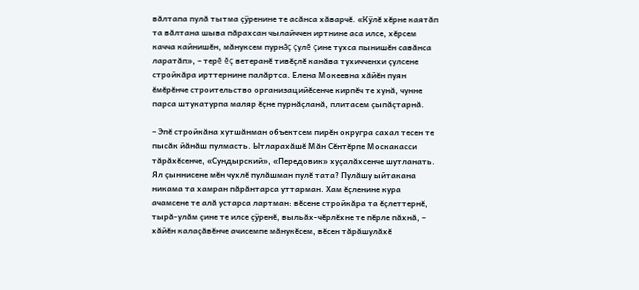вăлтапа пулă тытма çÿренине те асăнса хăварчĕ. «Кÿлĕ хĕрне каятăп та вăлтана шыва пăрахсан чылайччен иртнине аса илсе, хĕрсем качча кайнишĕн, мăнуксем пурнăç çулĕ çине тухса пынишĕн савăнса ларатăп», – терĕ ĕç ветеранĕ тивĕçлĕ канăва тухичченхи çулсене стройкăра ирттернине палăртса. Елена Мокеевна хăйĕн пуян ĕмĕрĕнче строительство организацийĕсенче кирпĕч те хунă, чунне парса штукатурпа маляр ĕçне пурнăçланă, плитасем çыпăçтарнă.

– Эпĕ стройкăна хутшăнман объектсем пирĕн округра сахал тесен те пысăк йăнăш пулмасть. Ытларахăшĕ Мăн Сĕнтĕрпе Москакасси тăрăхĕсенче, «Сундырский», «Передовик» хуçалăхсенче шутланать. Ял çыннисене мĕн чухлĕ пулăшман пулĕ тата? Пулăшу ыйтакана никама та хамран пăрăнтарса уттарман. Хам ĕçленине кура ачамсене те алă устарса лартман: вĕсене стройкăра та ĕçлеттернĕ, тырă-улăм çине те илсе çÿренĕ, выльăх-чĕрлĕхне те пĕрле пăхнă, – хăйĕн калаçăвĕнче ачисемпе мăнукĕсем, вĕсен тăрăшулăхĕ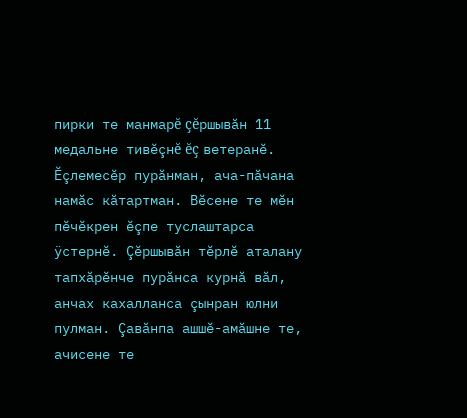пирки те манмарĕ çĕршывăн 11 медальне тивĕçнĕ ĕç ветеранĕ. Ĕçлемесĕр пурăнман, ача-пăчана намăс кăтартман. Вĕсене те мĕн пĕчĕкрен ĕçпе туслаштарса ÿстернĕ. Çĕршывăн тĕрлĕ аталану тапхăрĕнче пурăнса курнă вăл, анчах кахалланса çынран юлни пулман. Çавăнпа ашшĕ-амăшне те, ачисене те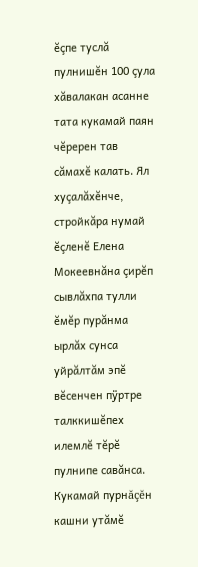ĕçпе туслă пулнишĕн 100 çула хăвалакан асанне тата кукамай паян чĕререн тав сăмахĕ калать. Ял хуçалăхĕнче, стройкăра нумай ĕçленĕ Елена Мокеевнăна çирĕп сывлăхпа тулли ĕмĕр пурăнма ырлăх сунса уйрăлтăм эпĕ вĕсенчен пÿртре талккишĕпех илемлĕ тĕрĕ пулнипе савăнса. Кукамай пурнăçĕн кашни утăмĕ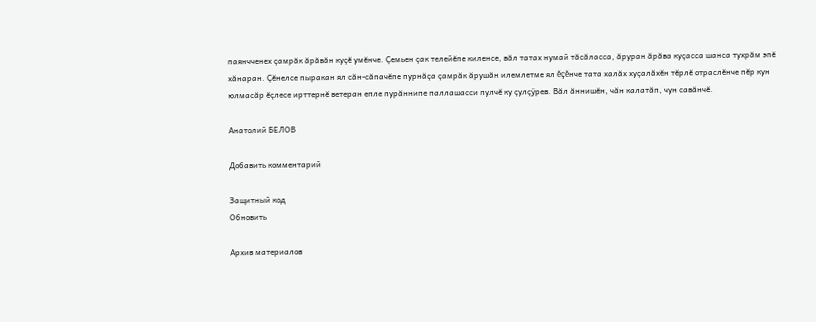паянчченех çамрăк ăрăвăн куçĕ умĕнче. Çемьен çак телейĕпе киленсе, вăл татах нумай тăсăласса, ăруран ăрăва куçасса шанса тухрăм эпĕ хăнаран. Çĕнелсе пыракан ял сăн-сăпачĕпе пурнăçа çамрăк ăрушăн илемлетме ял ĕçĕнче тата халăх хуçалăхĕн тĕрлĕ отраслĕнче пĕр кун юлмасăр ĕçлесе ирттернĕ ветеран епле пурăннипе паллашасси пулчĕ ку çулçÿрев. Вăл ăннишĕн, чăн калатăп, чун савăнчĕ.

Анатолий БЕЛОВ

Добавить комментарий

Защитный код
Обновить

Архив материалов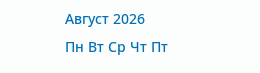Август 2026
Пн Вт Ср Чт Пт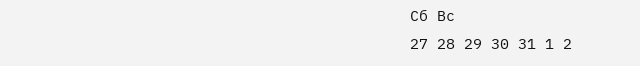Сб Вс
27 28 29 30 31 1 2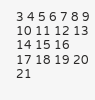3 4 5 6 7 8 9
10 11 12 13 14 15 16
17 18 19 20 21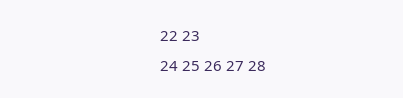22 23
24 25 26 27 28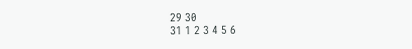29 30
31 1 2 3 4 5 6